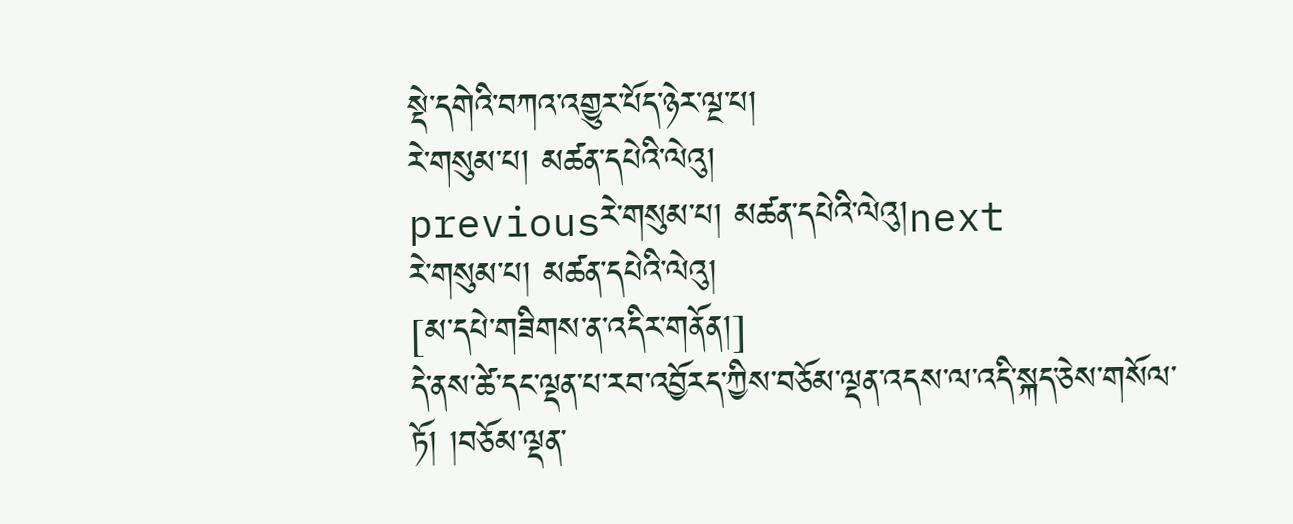སྡེ་དགེའི་བཀའ་འགྱུར་པོད་ཉེར་ལྔ་པ།
རེ་གསུམ་པ། མཚན་དཔེའི་ལེའུ།
previousརེ་གསུམ་པ། མཚན་དཔེའི་ལེའུ།next
རེ་གསུམ་པ། མཚན་དཔེའི་ལེའུ།
[མ་དཔེ་གཟིགས་ན་འདིར་གནོན།]
དེ་ནས་ཚེ་དང་ལྡན་པ་རབ་འབྱོརད་ཀྱིས་བཅོམ་ལྡན་འདས་ལ་འདི་སྐད་ཅེས་གསོལ་ཏོ། །བཅོམ་ལྡན་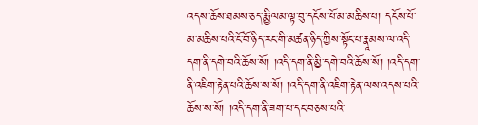འདས་ཆོས་ཐམས་ཅད་རྨྱི་ལམ་ལྟ་བུ་དངོས་པོ་མ་མཆིས་པ། དངོས་པོ་མ་མཆིས་པའི་ངོ་བོ་ཉིད་རང་གི་མཚན་ཉིད་ཀྱིས་སྟོང་པ་རྣཱམས་ལ་འདི་དག་ནི་དགེ་བའི་ཆོས་སོ། །འདི་དག་ནི་མྱི་དགེ་བའི་ཆོས་སོ། །འདི་དག་ནི་འཇིག་རྟེན་པའི་ཆོས་ས་སོ། །འདི་དག་ནི་འཇིག་རྟེན་ལས་འདས་པའི་ཆོས་ས་སོ། །འདི་དག་ནི་ཟག་པ་དང་བཅས་པའི་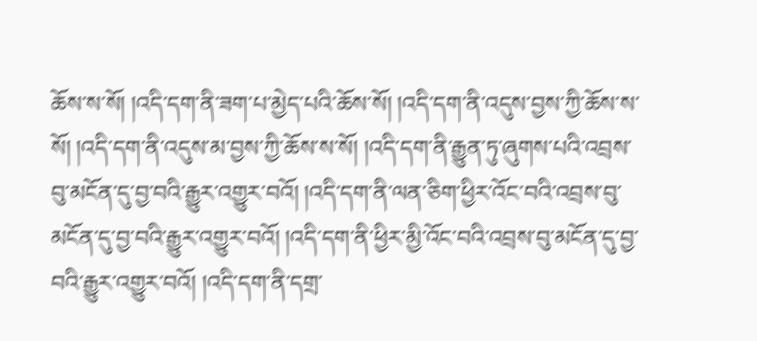ཆོས་ས་སོ། །འདི་དག་ནི་ཟག་པ་མྱེད་པའི་ཆོས་སོ། །འདི་དག་ནི་འདུས་བྱས་ཀྱི་ཆོས་ས་སོ། །འདི་དག་ནི་འདུས་མ་བྱས་ཀྱི་ཆོས་ས་སོ། །འདི་དག་ནི་རྒྱུན་ཏུ་ཞུགས་པའི་འབྲས་བུ་མངོན་དུ་བྱ་བའི་རྒྱུར་འགྱུར་བའོ། །འདི་དག་ནི་ལན་ཅིག་ཕྱིར་འོང་བའི་འབྲས་བུ་མངོན་དུ་བྱ་བའི་རྒྱུར་འགྱུར་བའོ། །འདི་དག་ནི་ཕྱིར་མྱི་འོང་བའི་འབྲས་བུ་མངོན་དུ་བྱ་བའི་རྒྱུར་འགྱུར་བའོ། །འདི་དག་ནི་དགྲ་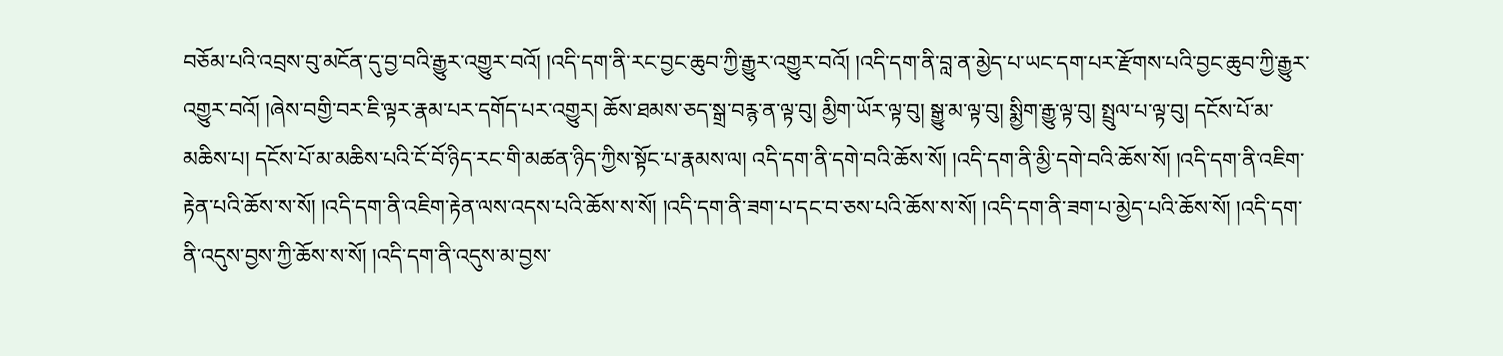བཅོམ་པའི་འབྲས་བུ་མངོན་དུ་བྱ་བའི་རྒྱུར་འགྱུར་བའོ། །འདི་དག་ནི་རང་བྱང་ཆུབ་ཀྱི་རྒྱུར་འགྱུར་བའོ། །འདི་དག་ནི་བླ་ན་མྱེད་པ་ཡང་དག་པར་རྫོགས་པའི་བྱང་ཆུབ་ཀྱི་རྒྱུར་འགྱུར་བའོ། །ཞེས་བགྱི་བར་ཇི་ལྟར་རྣམ་པར་དགོད་པར་འགྱུར། ཆོས་ཐམས་ཅད་སྒྲ་བརྙ་ན་ལྟ་བུ། མྱིག་ཡོར་ལྟ་བུ། སྒྱུ་མ་ལྟ་བུ། སྨྱིག་རྒྱུ་ལྟ་བུ། སྤྲུལ་པ་ལྟ་བུ། དངོས་པོ་མ་མཆིས་པ། དངོས་པོ་མ་མཆིས་པའི་ངོ་བོ་ཉིད་རང་གི་མཚན་ཉིད་ཀྱིས་སྟོང་པ་རྣམས་ལ། འདི་དག་ནི་དགེ་བའི་ཆོས་སོ། །འདི་དག་ནི་མྱི་དགེ་བའི་ཆོས་སོ། །འདི་དག་ནི་འཇིག་རྟེན་པའི་ཆོས་ས་སོ། །འདི་དག་ནི་འཇིག་རྟེན་ལས་འདས་པའི་ཆོས་ས་སོ། །འདི་དག་ནི་ཟག་པ་དང་བ་ཅས་པའི་ཆོས་ས་སོ། །འདི་དག་ནི་ཟག་པ་མྱེད་པའི་ཆོས་སོ། །འདི་དག་ནི་འདུས་བྱས་ཀྱི་ཆོས་ས་སོ། །འདི་དག་ནི་འདུས་མ་བྱས་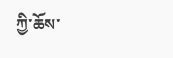ཀྱི་ཆོས་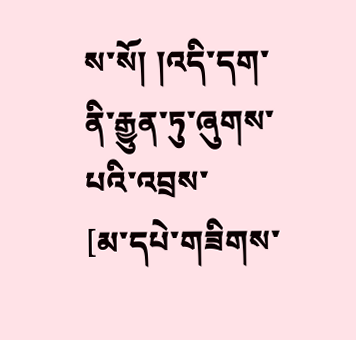ས་སོ། །འདི་དག་ནི་རྒྱུན་ཏུ་ཞུགས་པའི་འབྲས་
[མ་དཔེ་གཟིགས་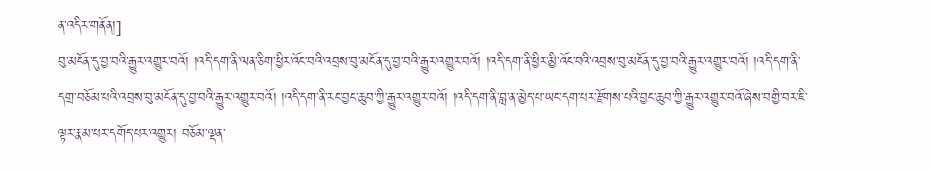ན་འདིར་གནོན།]
བུ་མངོན་དུ་བྱ་བའི་རྒྱུར་འགྱུར་བའོ། །འདི་དག་ནི་ལན་ཅིག་ཕྱིར་འོང་བའི་འབྲས་བུ་མངོན་དུ་བྱ་བའི་རྒྱུར་འགྱུར་བའོ། །འདི་དག་ནི་ཕྱིར་མྱི་འོང་བའི་འབྲས་བུ་མངོན་དུ་བྱ་བའི་རྒྱུར་འགྱུར་བའོ། །འདི་དག་ནི་དགྲ་བཅོམ་པའི་འབྲས་བུ་མངོན་དུ་བྱ་བའི་རྒྱུར་འགྱུར་བའོ། །འདི་དག་ནི་རང་བྱང་ཆུབ་ཀྱི་རྒྱུར་འགྱུར་བའོ། །འདི་དག་ནི་བླ་ན་མྱེད་པ་ཡང་དག་པར་རྫོགས་པའི་བྱང་ཆུབ་ཀྱི་རྒྱུར་འགྱུར་བའོ་ཞེས་བགྱི་བར་ཇི་ལྟར་རྣམ་པར་དགོད་པར་འགྱུར། བཅོམ་ལྡན་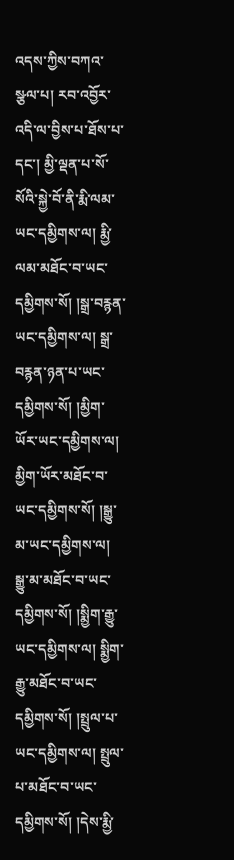འདས་ཀྱིས་བཀའ་སྩལ་པ། རབ་འབྱོར་འདི་ལ་བྱིས་པ་ཐོས་པ་དང་། མྱི་ལྡན་པ་སོ་སོའི་སྐྱེ་བོ་ནི་རྨི་ལམ་ཡང་དམྱིགས་ལ། རྨྱི་ལམ་མཐོང་བ་ཡང་དམྱིགས་སོ། །སྒྲ་བརྙན་ཡང་དམྱིགས་ལ། སྒྲ་བརྙན་ཉན་པ་ཡང་དམྱིགས་སོ། །མྱིག་ཡོར་ཡང་དམྱིགས་ལ། མྱིག་ཡོར་མཐོང་བ་ཡང་དམྱིགས་སོ། །སྒྱུ་མ་ཡང་དམྱིགས་ལ། སྒྱུ་མ་མཐོང་བ་ཡང་དམྱིགས་སོ། །སྨྱིག་རྒྱུ་ཡང་དམྱིགས་ལ། སྨྱིག་རྒྱུ་མཐོང་བ་ཡང་དམྱིགས་སོ། །སྤྲུལ་པ་ཡང་དམྱིགས་ལ། སྤྲུལ་པ་མཐོང་བ་ཡང་དམྱིགས་སོ། །དེས་རྨྱི་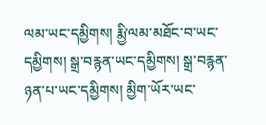ལམ་ཡང་དམྱིགས། རྨྱི་ལམ་མཐོང་བ་ཡང་དམྱིགས། སྒྲ་བརྙན་ཡང་དམྱིགས། སྒྲ་བརྙན་ཉན་པ་ཡང་དམྱིགས། མྱིག་ཡོར་ཡང་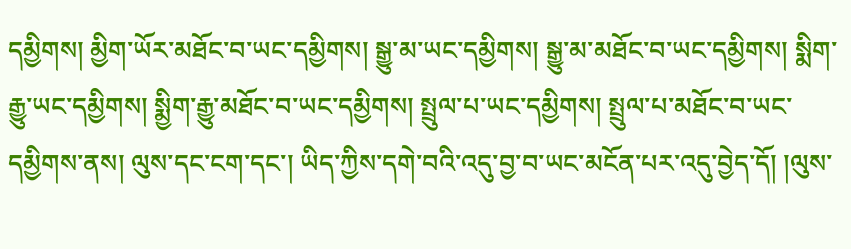དམྱིགས། མྱིག་ཡོར་མཐོང་བ་ཡང་དམྱིགས། སྒྱུ་མ་ཡང་དམྱིགས། སྒྱུ་མ་མཐོང་བ་ཡང་དམྱིགས། སྨིག་རྒྱུ་ཡང་དམྱིགས། སྨྱིག་རྒྱུ་མཐོང་བ་ཡང་དམྱིགས། སྤྲུལ་པ་ཡང་དམྱིགས། སྤྲུལ་པ་མཐོང་བ་ཡང་དམྱིགས་ནས། ལུས་དང་ངག་དང་། ཡིད་ཀྱིས་དགེ་བའི་འདུ་བྱ་བ་ཡང་མངོན་པར་འདུ་བྱེད་དོ། །ལུས་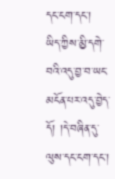དང་ངག་དང་། ཡིད་ཀྱིས་མྱི་དགེ་བའི་འདུ་བྱ་བ་ཡང་མངོན་པར་འདུ་བྱེད་དོ། །དེ་བཞིན་དུ་ལུས་དང་ངག་དང་།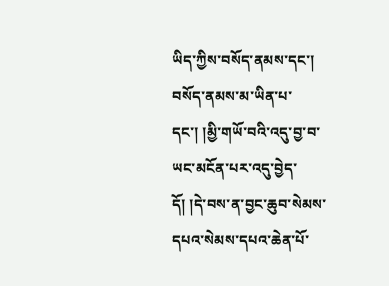ཡིད་ཀྱིས་བསོད་ནམས་དང་། བསོད་ནམས་མ་ཡིན་པ་དང་། །མྱི་གཡོ་བའི་འདུ་བྱ་བ་ཡང་མངོན་པར་འདུ་བྱེད་དོ། །དེ་བས་ན་བྱང་ཆུབ་སེམས་དཔའ་སེམས་དཔའ་ཆེན་པོ་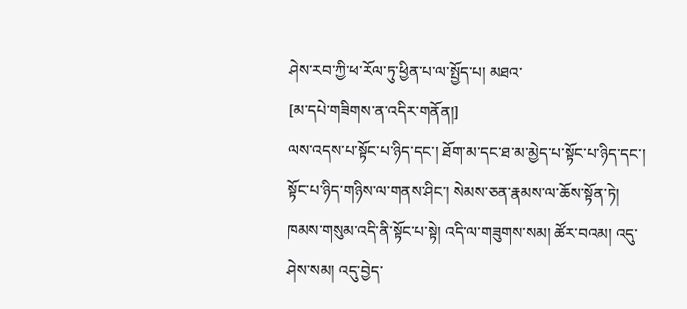ཤེས་རབ་ཀྱི་ཕ་རོལ་ཏུ་ཕྱིན་པ་ལ་སྤྱོད་པ། མཐའ་
[མ་དཔེ་གཟིགས་ན་འདིར་གནོན།]
ལས་འདས་པ་སྟོང་པ་ཉིད་དང་། ཐོག་མ་དང་ཐ་མ་མྱེད་པ་སྟོང་པ་ཉིད་དང་། སྟོང་པ་ཉིད་གཉིས་ལ་གནས་ཤིང་། སེམས་ཅན་རྣམས་ལ་ཆོས་སྟོན་ཏེ། ཁམས་གསུམ་འདི་ནི་སྟོང་པ་སྟེ། འདི་ལ་གཟུགས་སམ། ཚོར་བའམ། འདུ་ཤེས་སམ། འདུ་བྱེད་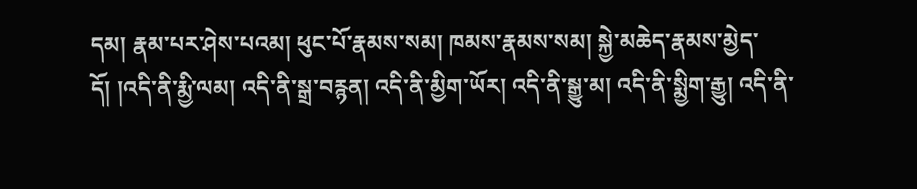དམ། རྣམ་པར་ཤེས་པའམ། ཕུང་པོ་རྣམས་སམ། ཁམས་རྣམས་སམ། སྐྱེ་མཆེད་རྣམས་མྱེད་དོ། །འདི་ནི་རྨྱི་ལམ། འདི་ནི་སྒྲ་བརྙན། འདི་ནི་མྱིག་ཡོར། འདི་ནི་སྒྱུ་མ། འདི་ནི་སྨྱིག་རྒྱུ། འདི་ནི་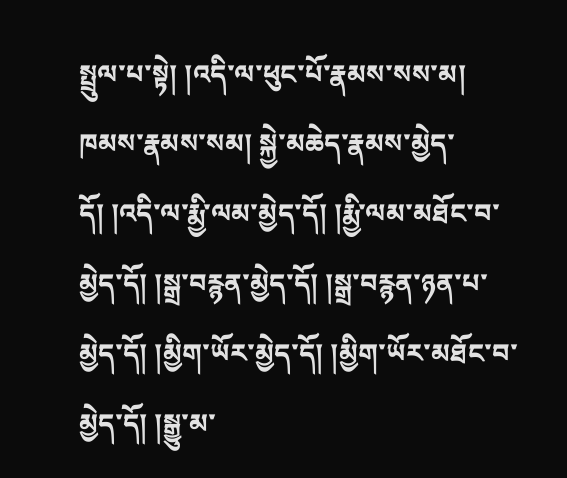སྤྲུལ་པ་སྟེ། །འདི་ལ་ཕུང་པོ་རྣམས་སས་མ། ཁམས་རྣམས་སམ། སྐྱེ་མཆེད་རྣམས་མྱེད་དོ། །འདི་ལ་རྨྱི་ལམ་མྱེད་དོ། །རྨྱི་ལམ་མཐོང་བ་མྱེད་དོ། །སྒྲ་བརྙན་མྱེད་དོ། །སྒྲ་བརྙན་ཉན་པ་མྱེད་དོ། །མྱིག་ཡོར་མྱེད་དོ། །མྱིག་ཡོར་མཐོང་བ་མྱེད་དོ། །སྒྱུ་མ་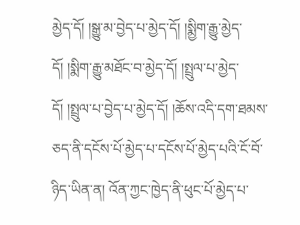མྱེད་དོ། །སྒྱུ་མ་བྱེད་པ་མྱེད་དོ། །སྨྱིག་རྒྱུ་མྱེད་དོ། །སྨིག་རྒྱུ་མཐོང་བ་མྱེད་དོ། །སྤྲུལ་པ་མྱེད་དོ། །སྤྲུལ་པ་བྱེད་པ་མྱེད་དོ། །ཆོས་འདི་དག་ཐམས་ཅད་ནི་དངོས་པོ་མྱེད་པ་དངོས་པོ་མྱེད་པའི་ངོ་བོ་ཉིད་ཡིན་ན། འོན་ཀྱང་ཁྱེད་ནི་ཕུང་པོ་མྱེད་པ་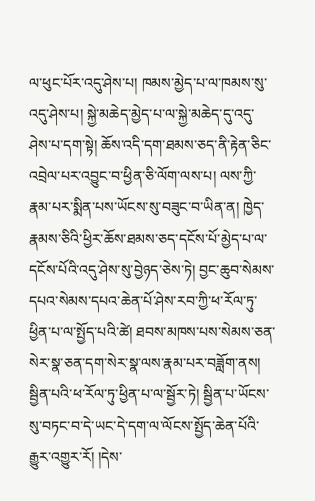ལ་ཕུང་པོར་འདུ་ཤེས་པ། ཁམས་མྱེད་པ་ལ་ཁམས་སུ་འདུ་ཤེས་པ། སྐྱེ་མཆེད་མྱེད་པ་ལ་སྐྱེ་མཆེད་དུ་འདུ་ཤེས་པ་དག་སྟེ། ཆོས་འདི་དག་ཐམས་ཅད་ནི་རྟེན་ཅིང་འབྲེལ་པར་འབྱུང་བ་ཕྱིན་ཅི་ལོག་ལས་པ། ལས་ཀྱི་རྣམ་པར་སྨིན་པས་ཡོངས་སུ་བཟུང་བ་ཡིན་ན། ཁྱེད་རྣམས་ཅིའི་ཕྱིར་ཆོས་ཐམས་ཅད་དངོས་པོ་མྱེད་པ་ལ་དངོས་པོའི་འདུ་ཤེས་སུ་བྱེཉད་ཅེས་ཏེ། བྱང་ཆུབ་སེམས་དཔའ་སེམས་དཔའ་ཆེན་པོ་ཤེས་རབ་ཀྱི་ཕ་རོལ་ཏུ་ཕྱིན་པ་ལ་སྤྱོད་པའི་ཚེ། ཐབས་མཁས་པས་སེམས་ཅན་སེར་སྣ་ཅན་དག་སེར་སྣ་ལས་རྣམ་པར་བཟློག་ནས། སྦྱིན་པའི་ཕ་རོལ་ཏུ་ཕྱིན་པ་ལ་སྦྱོར་ཏེ། སྦྱིན་པ་ཡོངས་སུ་བཏང་བ་དེ་ཡང་དེ་དག་ལ་ལོངས་སྤྱོད་ཆེན་པོའི་རྒྱུར་འགྱུར་རོ། །དེས་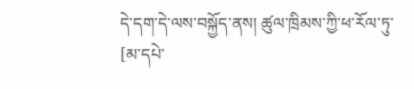དེ་དག་དེ་ལས་བསྐྱོད་ནས། ཚུལ་ཁྲིམས་ཀྱི་ཕ་རོལ་ཏུ་
[མ་དཔེ་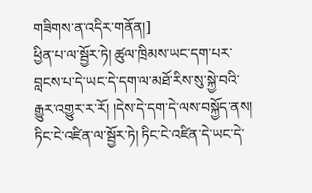གཟིགས་ན་འདིར་གནོན།]
ཕྱིན་པ་ལ་སྦྱོར་ཏེ། ཚུལ་ཁྲིམས་ཡང་དག་པར་བླངས་པ་དེ་ཡང་དེ་དག་ལ་མཐོ་རིས་སུ་སྐྱེ་བའི་རྒྱུར་འགྱུར་ར་རོ། །དེས་དེ་དག་དེ་ལས་བསྐྱོད་ནས། ཏིང་ངེ་འཛིན་ལ་སྦྱོར་ཏེ། ཏིང་ངེ་འཛིན་དེ་ཡང་དེ་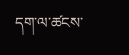དག་ལ་ཚངས་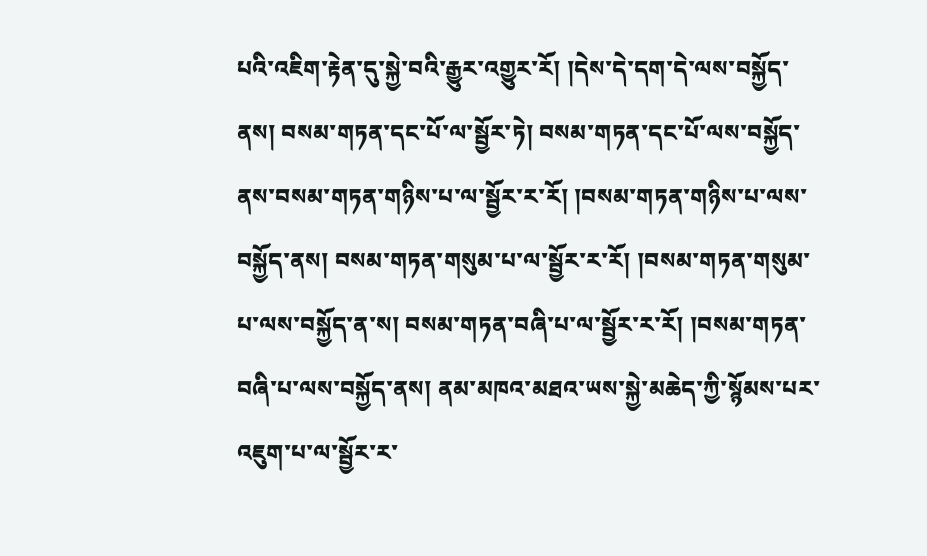པའི་འཇིག་རྟེན་དུ་སྐྱེ་བའི་རྒྱུར་འགྱུར་རོ། །དེས་དེ་དག་དེ་ལས་བསྐྱོད་ནས། བསམ་གཏན་དང་པོ་ལ་སྦྱོར་ཏེ། བསམ་གཏན་དང་པོ་ལས་བསྐྱོད་ནས་བསམ་གཏན་གཉིས་པ་ལ་སྦྱོར་ར་རོ། །བསམ་གཏན་གཉིས་པ་ལས་བསྐྱོད་ནས། བསམ་གཏན་གསུམ་པ་ལ་སྦྱོར་ར་རོ། །བསམ་གཏན་གསུམ་པ་ལས་བསྐྱོད་ན་ས། བསམ་གཏན་བཞི་པ་ལ་སྦྱོར་ར་རོ། །བསམ་གཏན་བཞི་པ་ལས་བསྐྱོད་ནས། ནམ་མཁའ་མཐའ་ཡས་སྐྱེ་མཆེད་ཀྱི་སྙོམས་པར་འཇུག་པ་ལ་སྦྱོར་ར་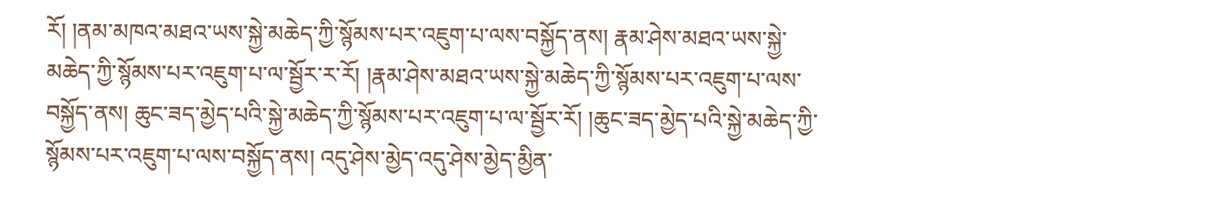རོ། །ནམ་མཁའ་མཐའ་ཡས་སྐྱེ་མཆེད་ཀྱི་སྙོམས་པར་འཇུག་པ་ལས་བསྐྱོད་ནས། རྣམ་ཤེས་མཐའ་ཡས་སྐྱེ་མཆེད་ཀྱི་སྙོམས་པར་འཇུག་པ་ལ་སྦྱོར་ར་རོ། །རྣམ་ཤེས་མཐའ་ཡས་སྐྱེ་མཆེད་ཀྱི་སྙོམས་པར་འཇུག་པ་ལས་བསྐྱོད་ནས། ཆུང་ཟད་མྱེད་པའི་སྐྱེ་མཆེད་ཀྱི་སྙོམས་པར་འཇུག་པ་ལ་སྦྱོར་རོ། །ཆུང་ཟད་མྱེད་པའི་སྐྱེ་མཆེད་ཀྱི་སྙོམས་པར་འཇུག་པ་ལས་བསྐྱོད་ནས། འདུ་ཤེས་མྱེད་འདུ་ཤེས་མྱེད་མྱིན་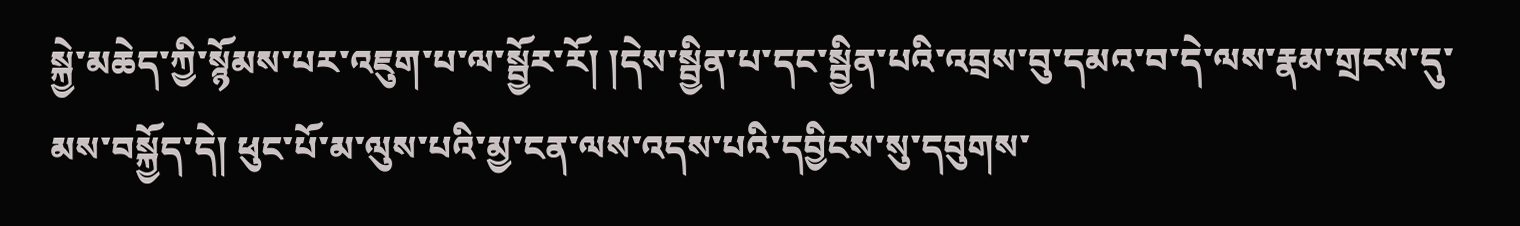སྐྱེ་མཆེད་ཀྱི་སྙོམས་པར་འཇུག་པ་ལ་སྦྱོར་རོ། །དེས་སྦྱིན་པ་དང་སྦྱིན་པའི་འབྲས་བུ་དམའ་བ་དེ་ལས་རྣམ་གྲངས་དུ་མས་བསྐྱོད་དེ། ཕུང་པོ་མ་ལུས་པའི་མྱ་ངན་ལས་འདས་པའི་དབྱིངས་སུ་དབུགས་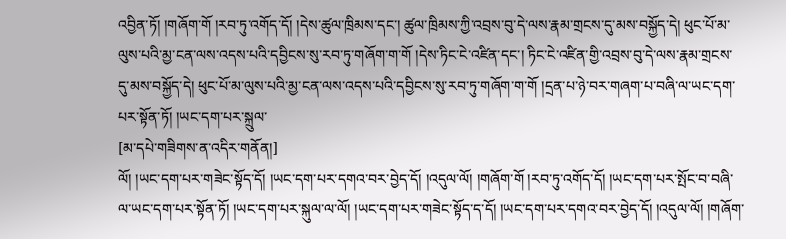འབྱིན་ཏོ། །གཞོག་གོ །རབ་ཏུ་འགོད་དོ། །དེས་ཚུལ་ཁྲིམས་དང་། ཚུལ་ཁྲིམས་ཀྱི་འབྲས་བུ་དེ་ལས་རྣམ་གྲངས་དུ་མས་བསྐྱོད་དེ། ཕུང་པོ་མ་ལུས་པའི་མྱ་ངན་ལས་འདས་པའི་དབྱིངས་སུ་རབ་ཏུ་གཞོག་ག་གོ །དེས་ཏིང་ངེ་འཛིན་དང་། ཏིང་ངེ་འཛིན་གྱི་འབྲས་བུ་དེ་ལས་རྣམ་གྲངས་དུ་མས་བསྐྱོད་དེ། ཕུང་པོ་མ་ལུས་པའི་མྱ་ངན་ལས་འདས་པའི་དབྱིངས་སུ་རབ་ཏུ་གཞོག་ག་གོ །དྲན་པ་ཉེ་བར་གཞག་པ་བཞི་ལ་ཡང་དག་པར་སྟོན་ཏོ། །ཡང་དག་པར་སྐྲུལ་
[མ་དཔེ་གཟིགས་ན་འདིར་གནོན།]
ལོ། །ཡང་དག་པར་གཟེང་སྟོད་དོ། །ཡང་དག་པར་དགའ་བར་བྱེད་དོ། །འདུལ་ལོ། །གཞོག་གོ །རབ་ཏུ་འགོད་དོ། །ཡང་དག་པར་སྤོང་བ་བཞི་ལ་ཡང་དག་པར་སྟོན་ཏོ། །ཡང་དག་པར་སྐུལ་ལ་ལོ། །ཡང་དག་པར་གཟེང་སྟོད་ད་དོ། །ཡང་དག་པར་དགའ་བར་བྱེད་དོ། །འདུལ་ལོ། །གཞོག་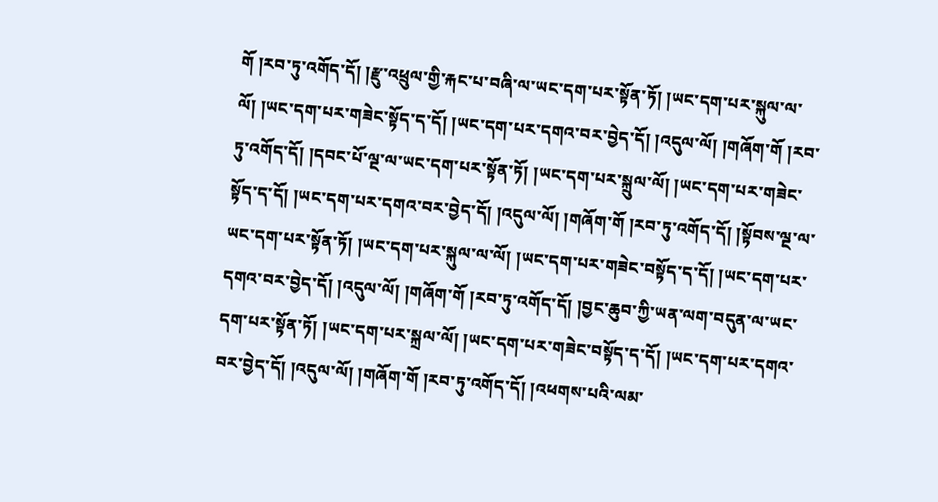གོ །རབ་ཏུ་འགོད་དོ། །རྫུ་འཕྲུལ་གྱི་རྐང་པ་བཞི་ལ་ཡང་དག་པར་སྟོན་ཏོ། །ཡང་དག་པར་སྐུལ་ལ་ལོ། །ཡང་དག་པར་གཟེང་སྟོད་ད་དོ། །ཡང་དག་པར་དགའ་བར་བྱེད་དོ། །འདུལ་ལོ། །གཞོག་གོ །རབ་ཏུ་འགོད་དོ། །དབང་པོ་ལྔ་ལ་ཡང་དག་པར་སྟོན་ཏོ། །ཡང་དག་པར་སྐྲུལ་ལོ། །ཡང་དག་པར་གཟེང་སྟོད་ད་དོ། །ཡང་དག་པར་དགའ་བར་བྱེད་དོ། །འདུལ་ལོ། །གཞོག་གོ །རབ་ཏུ་འགོད་དོ། །སྟོབས་ལྔ་ལ་ཡང་དག་པར་སྟོན་ཏོ། །ཡང་དག་པར་སྐུལ་ལ་ལོ། །ཡང་དག་པར་གཟེང་བསྟོད་ད་དོ། །ཡང་དག་པར་དགའ་བར་བྱེད་དོ། །འདུལ་ལོ། །གཞོག་གོ །རབ་ཏུ་འགོད་དོ། །བྱང་ཆུབ་ཀྱི་ཡན་ལག་བདུན་ལ་ཡང་དག་པར་སྟོན་ཏོ། །ཡང་དག་པར་སྐྲལ་ལོ། །ཡང་དག་པར་གཟེང་བསྟོད་ད་དོ། །ཡང་དག་པར་དགའ་བར་བྱེད་དོ། །འདུལ་ལོ། །གཞོག་གོ །རབ་ཏུ་འགོད་དོ། །འཕགས་པའི་ལམ་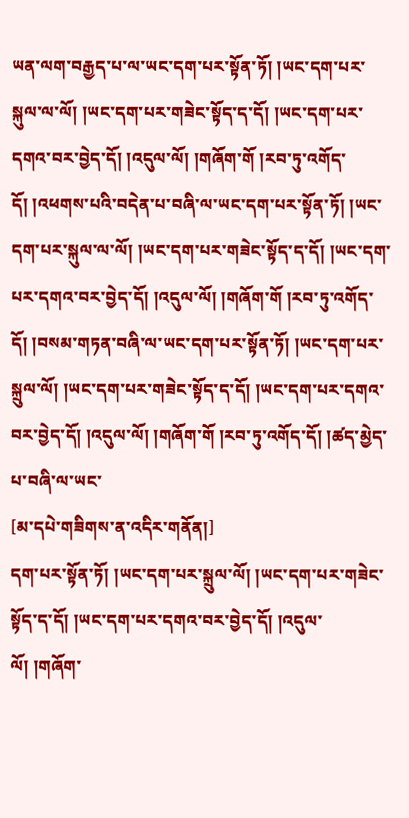ཡན་ལག་བརྒྱད་པ་ལ་ཡང་དག་པར་སྟོན་ཏོ། །ཡང་དག་པར་སྐུལ་ལ་ལོ། །ཡང་དག་པར་གཟེང་སྟོད་ད་དོ། །ཡང་དག་པར་དགའ་བར་བྱེད་དོ། །འདུལ་ལོ། །གཞོག་གོ །རབ་ཏུ་འགོད་དོ། །འཕགས་པའི་བདེན་པ་བཞི་ལ་ཡང་དག་པར་སྟོན་ཏོ། །ཡང་དག་པར་སྐུལ་ལ་ལོ། །ཡང་དག་པར་གཟེང་སྟོད་ད་དོ། །ཡང་དག་པར་དགའ་བར་བྱེད་དོ། །འདུལ་ལོ། །གཞོག་གོ །རབ་ཏུ་འགོད་དོ། །བསམ་གཏན་བཞི་ལ་ཡང་དག་པར་སྟོན་ཏོ། །ཡང་དག་པར་སྐྲུལ་ལོ། །ཡང་དག་པར་གཟེང་སྟོད་ད་དོ། །ཡང་དག་པར་དགའ་བར་བྱེད་དོ། །འདུལ་ལོ། །གཞོག་གོ །རབ་ཏུ་འགོད་དོ། །ཚད་མྱེད་པ་བཞི་ལ་ཡང་
[མ་དཔེ་གཟིགས་ན་འདིར་གནོན།]
དག་པར་སྟོན་ཏོ། །ཡང་དག་པར་སྐྲུལ་ལོ། །ཡང་དག་པར་གཟེང་སྟོད་ད་དོ། །ཡང་དག་པར་དགའ་བར་བྱེད་དོ། །འདུལ་ལོ། །གཞོག་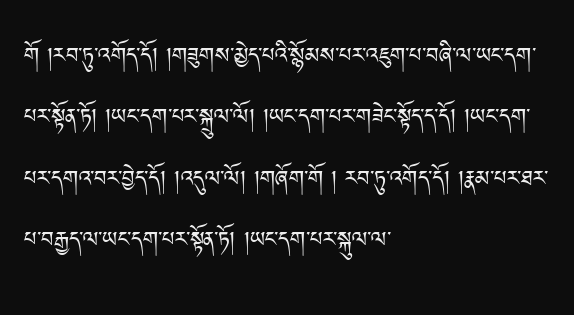གོ །རབ་ཏུ་འགོད་དོ། །གཟུགས་མྱེད་པའི་སྙོམས་པར་འཇུག་པ་བཞི་ལ་ཡང་དག་པར་སྟོན་ཏོ། །ཡང་དག་པར་སྐྲུལ་ལོ། །ཡང་དག་པར་གཟེང་སྟོད་ད་དོ། །ཡང་དག་པར་དགའ་བར་བྱེད་དོ། །འདུལ་ལོ། །གཞོག་གོ ། རབ་ཏུ་འགོད་དོ། །རྣམ་པར་ཐར་པ་བརྒྱད་ལ་ཡང་དག་པར་སྟོན་ཏོ། །ཡང་དག་པར་སྐུལ་ལ་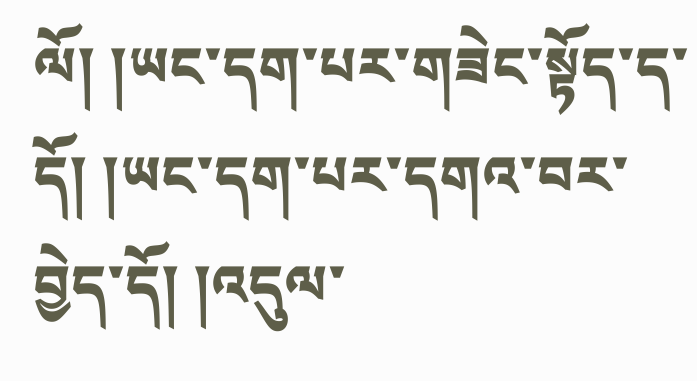ལོ། །ཡང་དག་པར་གཟེང་སྟོད་ད་དོ། །ཡང་དག་པར་དགའ་བར་བྱེད་དོ། །འདུལ་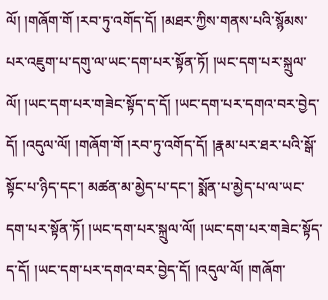ལོ། །གཞོག་གོ །རབ་ཏུ་འགོད་དོ། །མཐར་ཀྱིས་གནས་པའི་སྙོམས་པར་འཇུག་པ་དགུ་ལ་ཡང་དག་པར་སྟོན་ཏོ། །ཡང་དག་པར་སྐྲུལ་ལོ། །ཡང་དག་པར་གཟེང་སྟོད་ད་དོ། །ཡང་དག་པར་དགའ་བར་བྱེད་དོ། །འདུལ་ལོ། །གཞོག་གོ །རབ་ཏུ་འགོད་དོ། །རྣམ་པར་ཐར་པའི་སྒོ་སྟོང་པ་ཉིད་དང་། མཚན་མ་མྱེད་པ་དང་། སྨོན་པ་མྱེད་པ་ལ་ཡང་དག་པར་སྟོན་ཏོ། །ཡང་དག་པར་སྐྲུལ་ལོ། །ཡང་དག་པར་གཟེང་སྟོད་ད་དོ། །ཡང་དག་པར་དགའ་བར་བྱེད་དོ། །འདུལ་ལོ། །གཞོག་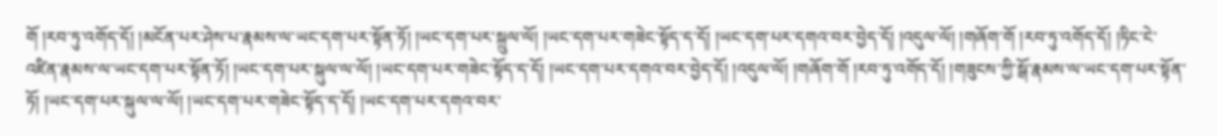གོ །རབ་ཏུ་འགོད་དོ། །མངོན་པར་ཤེས་པ་རྣམས་ལ་ཡང་དག་པར་སྟོན་ཏོ། །ཡང་དག་པར་སྐྲུལ་ལོ། །ཡང་དག་པར་གཟེང་སྟོད་ད་དོ། །ཡང་དག་པར་དགའ་བར་བྱེད་དོ། །འདུལ་ལོ། །གཞོག་གོ །རབ་ཏུ་འགོད་དོ། །ཏིང་ངེ་འཛིན་རྣམས་ལ་ཡང་དག་པར་སྟོན་ཏོ། །ཡང་དག་པར་སྐུལ་ལ་ལོ། །ཡང་དག་པར་གཟེང་སྟོད་ད་དོ། །ཡང་དག་པར་དགའ་བར་བྱེད་དོ། །འདུལ་ལོ། །གཞོག་གོ །རབ་ཏུ་འགོད་དོ། །གཟུངས་ཀྱི་སྒོ་རྣམས་ལ་ཡང་དག་པར་སྟོན་ཏོ། །ཡང་དག་པར་སྐུལ་ལ་ལོ། །ཡང་དག་པར་གཟེང་སྟོད་ད་དོ། །ཡང་དག་པར་དགའ་བར་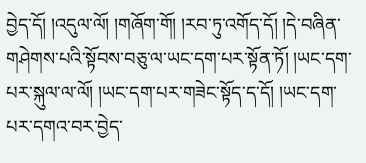བྱེད་དོ། །འདུལ་ལོ། །གཞོག་གོ། །རབ་ཏུ་འགོད་དོ། །དེ་བཞིན་གཤེགས་པའི་སྟོབས་བཅུ་ལ་ཡང་དག་པར་སྟོན་ཏོ། །ཡང་དག་པར་སྐུལ་ལ་ལོ། །ཡང་དག་པར་གཟེང་སྟོད་ད་དོ། །ཡང་དག་པར་དགའ་བར་བྱེད་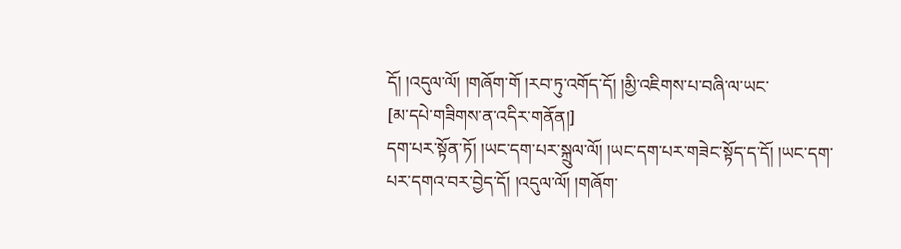དོ། །འདུལ་ལོ། །གཞོག་གོ །རབ་ཏུ་འགོད་དོ། །མྱི་འཇིགས་པ་བཞི་ལ་ཡང་
[མ་དཔེ་གཟིགས་ན་འདིར་གནོན།]
དག་པར་སྟོན་ཏོ། །ཡང་དག་པར་སྐྲུལ་ལོ། །ཡང་དག་པར་གཟེང་སྟོད་ད་དོ། །ཡང་དག་པར་དགའ་བར་བྱེད་དོ། །འདུལ་ལོ། །གཞོག་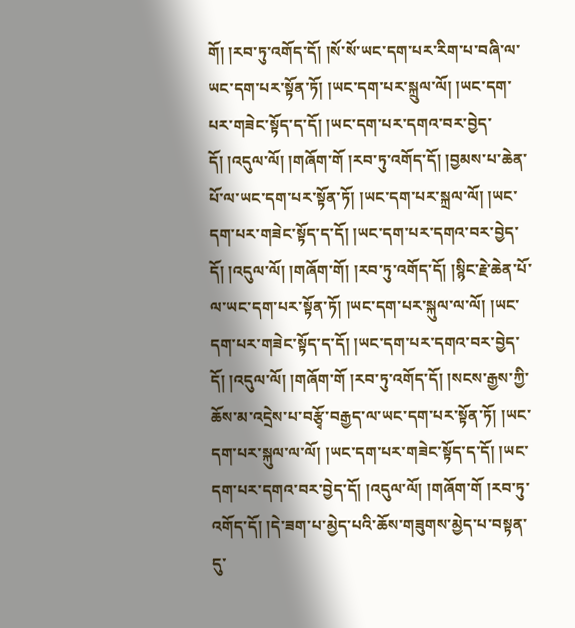གོ། །རབ་ཏུ་འགོད་དོ། །སོ་སོ་ཡང་དག་པར་རིག་པ་བཞི་ལ་ཡང་དག་པར་སྟོན་ཏོ། །ཡང་དག་པར་སྐྲུལ་ལོ། །ཡང་དག་པར་གཟེང་སྟོད་ད་དོ། །ཡང་དག་པར་དགའ་བར་བྱེད་དོ། །འདུལ་ལོ། །གཞོག་གོ །རབ་ཏུ་འགོད་དོ། །བྱམས་པ་ཆེན་པོ་ལ་ཡང་དག་པར་སྟོན་ཏོ། །ཡང་དག་པར་སྐྲལ་ལོ། །ཡང་དག་པར་གཟེང་སྟོད་ད་དོ། །ཡང་དག་པར་དགའ་བར་བྱེད་དོ། །འདུལ་ལོ། །གཞོག་གོ། །རབ་ཏུ་འགོད་དོ། །སྙིང་རྗེ་ཆེན་པོ་ལ་ཡང་དག་པར་སྟོན་ཏོ། །ཡང་དག་པར་སྐུལ་ལ་ལོ། །ཡང་དག་པར་གཟེང་སྟོད་ད་དོ། །ཡང་དག་པར་དགའ་བར་བྱེད་དོ། །འདུལ་ལོ། །གཞོག་གོ །རབ་ཏུ་འགོད་དོ། །སངས་རྒྱས་ཀྱི་ཆོས་མ་འདྲེས་པ་བརྩྭོ་བརྒྱད་ལ་ཡང་དག་པར་སྟོན་ཏོ། །ཡང་དག་པར་སྐུལ་ལ་ལོ། །ཡང་དག་པར་གཟེང་སྟོད་ད་དོ། །ཡང་དག་པར་དགའ་བར་བྱེད་དོ། །འདུལ་ལོ། །གཞོག་གོ །རབ་ཏུ་འགོད་དོ། །དེ་ཟག་པ་མྱེད་པའི་ཆོས་གཟུགས་མྱེད་པ་བསྟན་དུ་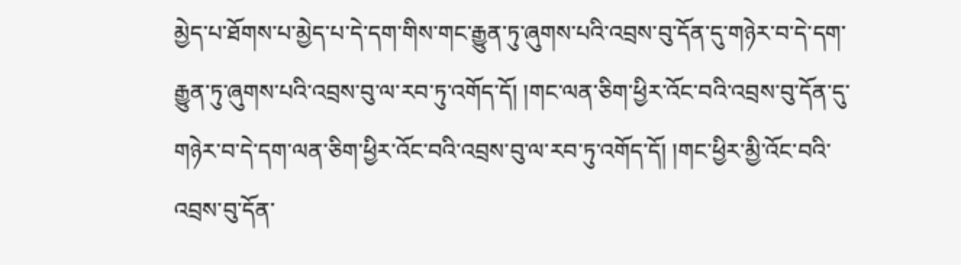མྱེད་པ་ཐོགས་པ་མྱེད་པ་དེ་དག་གིས་གང་རྒྱུན་ཏུ་ཞུགས་པའི་འབྲས་བུ་དོན་དུ་གཉེར་བ་དེ་དག་རྒྱུན་ཏུ་ཞུགས་པའི་འབྲས་བུ་ལ་རབ་ཏུ་འགོད་དོ། །གང་ལན་ཅིག་ཕྱིར་འོང་བའི་འབྲས་བུ་དོན་དུ་གཉེར་བ་དེ་དག་ལན་ཅིག་ཕྱིར་འོང་བའི་འབྲས་བུ་ལ་རབ་ཏུ་འགོད་དོ། །གང་ཕྱིར་མྱི་འོང་བའི་འབྲས་བུ་དོན་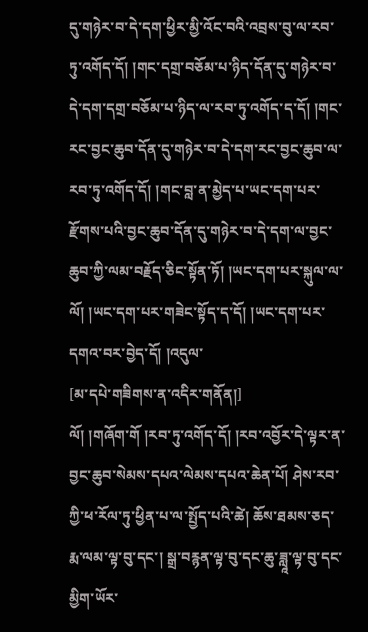དུ་གཉེར་བ་དེ་དག་ཕྱིར་མྱི་འོང་བའི་འབྲས་བུ་ལ་རབ་ཏུ་འགོད་དོ། །གང་དགྲ་བཅོམ་པ་ཉིད་དོན་དུ་གཉེར་བ་དེ་དག་དགྲ་བཅོམ་པ་ཉིད་ལ་རབ་ཏུ་འགོད་ད་དོ། །གང་རང་བྱང་ཆུབ་དོན་དུ་གཉེར་བ་དེ་དག་རང་བྱང་ཆུབ་ལ་རབ་ཏུ་འགོད་དོ། །གང་བླ་ན་མྱེད་པ་ཡང་དག་པར་རྫོགས་པའི་བྱང་ཆུབ་དོན་དུ་གཉེར་བ་དེ་དག་ལ་བྱང་ཆུབ་ཀྱི་ལམ་བརྗོད་ཅིང་སྟོན་ཏོ། །ཡང་དག་པར་སྐུལ་ལ་ལོ། །ཡང་དག་པར་གཟེང་སྟོད་ད་དོ། །ཡང་དག་པར་དགའ་བར་བྱེད་དོ། །འདུལ་
[མ་དཔེ་གཟིགས་ན་འདིར་གནོན།]
ལོ། །གཞོག་གོ །རབ་ཏུ་འགོད་དོ། །རབ་འབྱོར་དེ་ལྟར་ན་བྱང་ཆུབ་སེམས་དཔའ་ལེམས་དཔའ་ཆེན་པོ། ཤེས་རབ་ཀྱི་ཕ་རོལ་ཏུ་ཕྱིན་པ་ལ་སྤྱོད་པའི་ཚེ། ཆོས་ཐམས་ཅད་རྨ་ལམ་ལྟ་བུ་དང་། སྒྲ་བརྙན་ལྟ་བུ་དང་ཆུ་ཟླཱ་ལྟ་བུ་དང་མྱིག་ཡོར་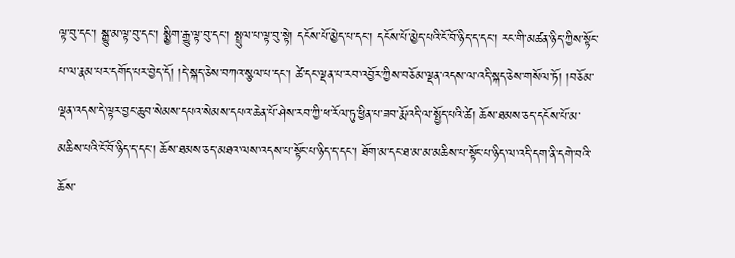ལྟ་བུ་དང་། སྒྱུ་མ་ལྟ་བུ་དང་། སྨྱིག་རྒྱུ་ལྟ་བུ་དང་། སྤྲུལ་པ་ལྟ་བུ་སྟེ། དངོས་པོ་མྱེད་པ་དང་། དངོས་པོ་མྱེད་པའི་ངོ་བོ་ཉིད་ད་དང་། རང་གི་མཚན་ཉིད་ཀྱིས་སྟོང་པ་ལ་རྣམ་པར་དགོད་པར་བྱེད་དོ། །དེ་སྐད་ཅེས་བཀའ་སྩལ་པ་དང་། ཚེ་དང་ལྡན་པ་རབ་འབྱོར་ཀྱིས་བཅོམ་ལྡན་འདས་ལ་འདི་སྐད་ཅེས་གསོལ་ཏོ། །བཅོམ་ལྡན་འདས་དེ་ལྟར་བྱང་ཆུབ་སེམས་དཔའ་སེམས་དཔའ་ཆེན་པོ་ཤེས་རབ་ཀྱི་ཕ་རོལ་ཏུ་ཕྱིན་པ་ཟབ་རྨོ་འདི་ལ་སྤྱོད་པའི་ཚེ། ཆོས་ཐམས་ཅད་དངོས་པོ་མ་མཆིས་པའི་ངོ་བོ་ཉིད་ད་དང་། ཆོས་ཐམས་ཅད་མཐའ་ལས་འདས་པ་སྟོང་པ་ཉིད་ད་དང་། ཐོག་མ་དང་ཐ་མ་མ་མཆིས་པ་སྟོང་པ་ཉིད་ལ་འདི་དག་ནི་དགེ་བའི་ཆོས་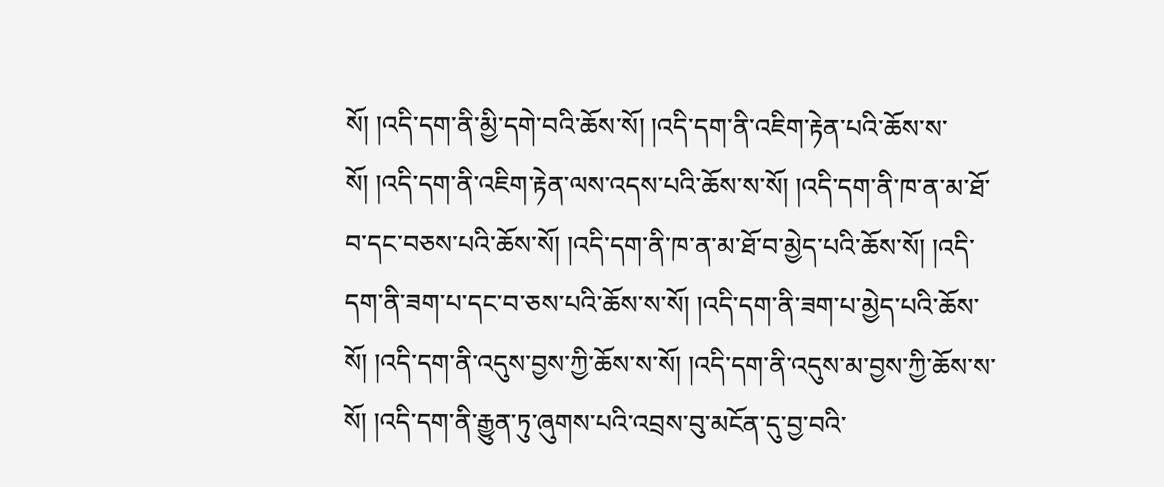སོ། །འདི་དག་ནི་མྱི་དགེ་བའི་ཆོས་སོ། །འདི་དག་ནི་འཇིག་རྟེན་པའི་ཆོས་ས་སོ། །འདི་དག་ནི་འཇིག་རྟེན་ལས་འདས་པའི་ཆོས་ས་སོ། །འདི་དག་ནི་ཁ་ན་མ་ཐོ་བ་དང་བཅས་པའི་ཆོས་སོ། །འདི་དག་ནི་ཁ་ན་མ་ཐོ་བ་མྱེད་པའི་ཆོས་སོ། །འདི་དག་ནི་ཟག་པ་དང་བ་ཅས་པའི་ཆོས་ས་སོ། །འདི་དག་ནི་ཟག་པ་མྱེད་པའི་ཆོས་སོ། །འདི་དག་ནི་འདུས་བྱས་ཀྱི་ཆོས་ས་སོ། །འདི་དག་ནི་འདུས་མ་བྱས་ཀྱི་ཆོས་ས་སོ། །འདི་དག་ནི་རྒྱུན་ཏུ་ཞུགས་པའི་འབྲས་བུ་མངོན་དུ་བྱ་བའི་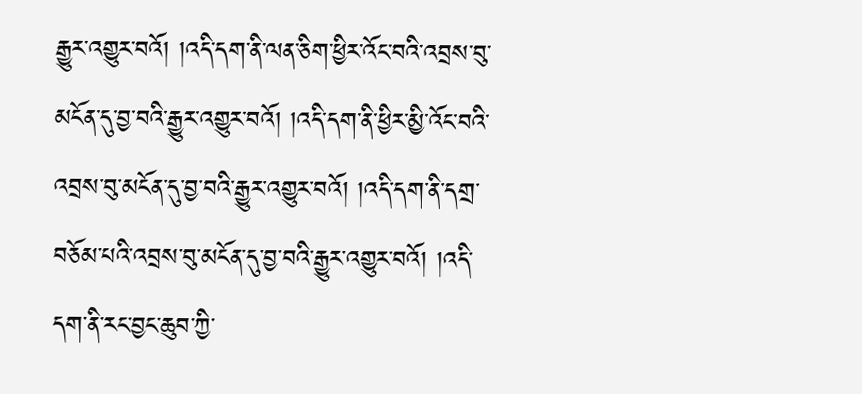རྒྱུར་འགྱུར་བའོ། །འདི་དག་ནི་ལན་ཅིག་ཕྱིར་འོང་བའི་འབྲས་བུ་མངོན་དུ་བྱ་བའི་རྒྱུར་འགྱུར་བའོ། །འདི་དག་ནི་ཕྱིར་མྱི་འོང་བའི་འབྲས་བུ་མངོན་དུ་བྱ་བའི་རྒྱུར་འགྱུར་བའོ། །འདི་དག་ནི་དགྲ་བཅོམ་པའི་འབྲས་བུ་མངོན་དུ་བྱ་བའི་རྒྱུར་འགྱུར་བའོ། །འདི་དག་ནི་རང་བྱང་ཆུབ་ཀྱི་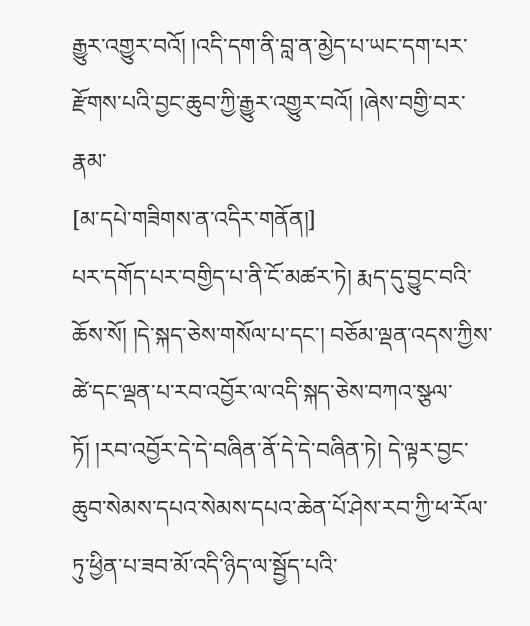རྒྱུར་འགྱུར་བའོ། །འདི་དག་ནི་བླ་ན་མྱེད་པ་ཡང་དག་པར་རྫོགས་པའི་བྱང་ཆུབ་ཀྱི་རྒྱུར་འགྱུར་བའོ། །ཞེས་བགྱི་བར་རྣམ་
[མ་དཔེ་གཟིགས་ན་འདིར་གནོན།]
པར་དགོད་པར་བགྱིད་པ་ནི་ངོ་མཚར་ཏེ། རྨད་དུ་བྱུང་བའི་ཆོས་སོ། །དེ་སྐད་ཅེས་གསོལ་པ་དང་། བཅོམ་ལྡན་འདས་ཀྱིས་ཚེ་དང་ལྡན་པ་རབ་འབྱོར་ལ་འདི་སྐད་ཅེས་བཀའ་སྩལ་ཏོ། །རབ་འབྱོར་དེ་དེ་བཞིན་ནོ་དེ་དེ་བཞིན་ཏེ། དེ་ལྟར་བྱང་ཆུབ་སེམས་དཔའ་སེམས་དཔའ་ཆེན་པོ་ཤེས་རབ་ཀྱི་ཕ་རོལ་ཏུ་ཕྱིན་པ་ཟབ་མོ་འདི་ཉིད་ལ་སྦྱོད་པའི་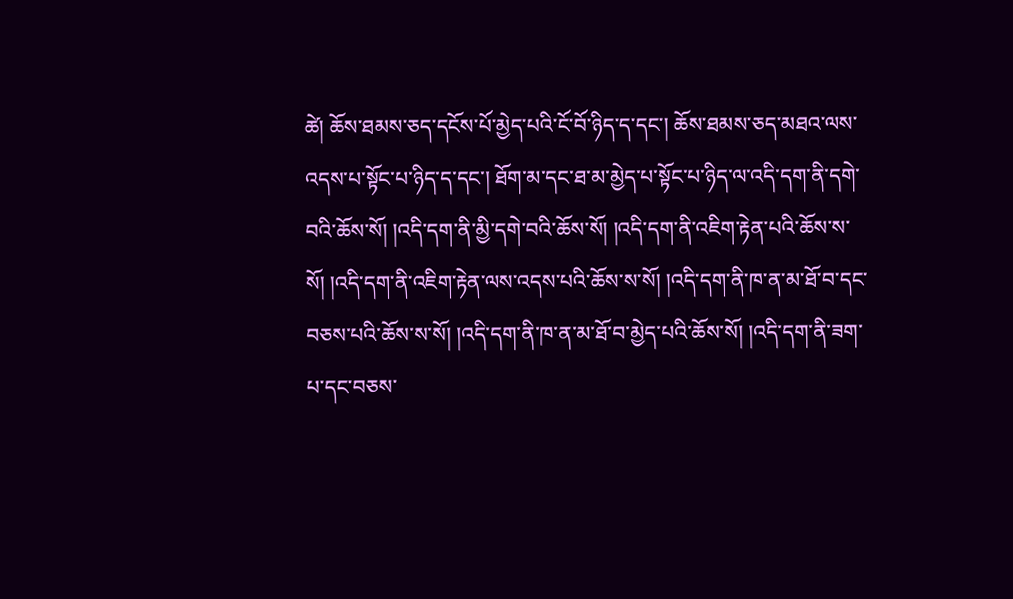ཚེ། ཆོས་ཐམས་ཅད་དངོས་པོ་མྱེད་པའི་ངོ་བོ་ཉིད་ད་དང་། ཆོས་ཐམས་ཅད་མཐའ་ལས་འདས་པ་སྟོང་པ་ཉིད་ད་དང་། ཐོག་མ་དང་ཐ་མ་མྱེད་པ་སྟོང་པ་ཉིད་ལ་འདི་དག་ནི་དགེ་བའི་ཆོས་སོ། །འདི་དག་ནི་མྱི་དགེ་བའི་ཆོས་སོ། །འདི་དག་ནི་འཇིག་རྟེན་པའི་ཆོས་ས་སོ། །འདི་དག་ནི་འཇིག་རྟེན་ལས་འདས་པའི་ཆོས་ས་སོ། །འདི་དག་ནི་ཁ་ན་མ་ཐོ་བ་དང་བཅས་པའི་ཆོས་ས་སོ། །འདི་དག་ནི་ཁ་ན་མ་ཐོ་བ་མྱེད་པའི་ཆོས་སོ། །འདི་དག་ནི་ཟག་པ་དང་བཅས་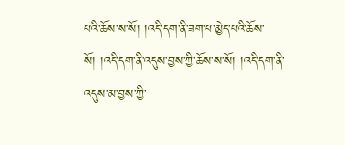པའི་ཆོས་ས་སོ། །འདི་དག་ནི་ཟག་པ་མྱེད་པའི་ཆོས་སོ། །འདི་དག་ནི་འདུས་བྱས་ཀྱི་ཆོས་ས་སོ། །འདི་དག་ནི་འདུས་མ་བྱས་ཀྱི་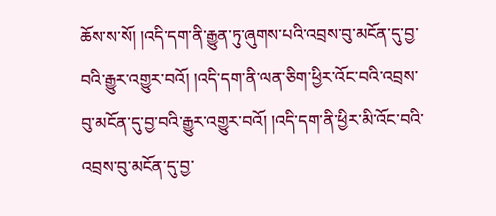ཆོས་ས་སོ། །འདི་དག་ནི་རྒྱུན་ཏུ་ཞུགས་པའི་འབྲས་བུ་མངོན་དུ་བྱ་བའི་རྒྱུར་འགྱུར་བའོ། །འདི་དག་ནི་ལན་ཅིག་ཕྱིར་འོང་བའི་འབྲས་བུ་མངོན་དུ་བྱ་བའི་རྒྱུར་འགྱུར་བའོ། །འདི་དག་ནི་ཕྱིར་མི་འོང་བའི་འབྲས་བུ་མངོན་དུ་བྱ་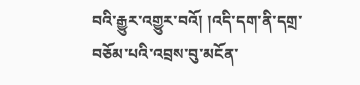བའི་རྒྱུར་འགྱུར་བའོ། །འདི་དག་ནི་དགྲ་བཅོམ་པའི་འབྲས་བུ་མངོན་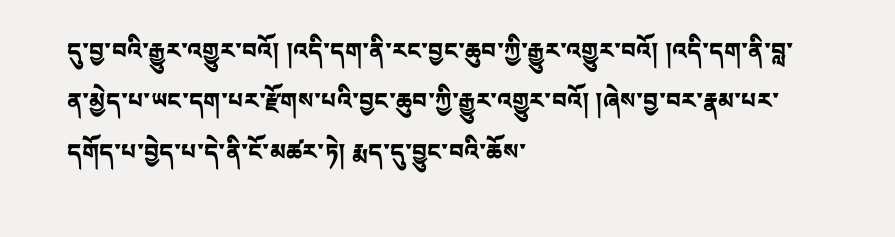དུ་བྱ་བའི་རྒྱུར་འགྱུར་བའོ། །འདི་དག་ནི་རང་བྱང་ཆུབ་ཀྱི་རྒྱུར་འགྱུར་བའོ། །འདི་དག་ནི་བླ་ན་མྱེད་པ་ཡང་དག་པར་རྫོགས་པའི་བྱང་ཆུབ་ཀྱི་རྒྱུར་འགྱུར་བའོ། །ཞེས་བྱ་བར་རྣམ་པར་དགོད་པ་བྱེད་པ་དེ་ནི་ངོ་མཚར་ཏེ། རྨད་དུ་བྱུང་བའི་ཆོས་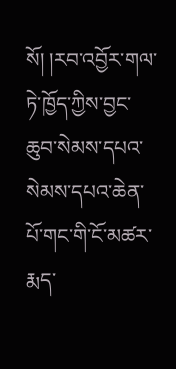སོ། །རབ་འབྱོར་གལ་ཏེ་ཁྱོད་ཀྱིས་བྱང་ཆུབ་སེམས་དཔའ་སེམས་དཔའ་ཆེན་པོ་གང་གི་ངོ་མཚར་རྨད་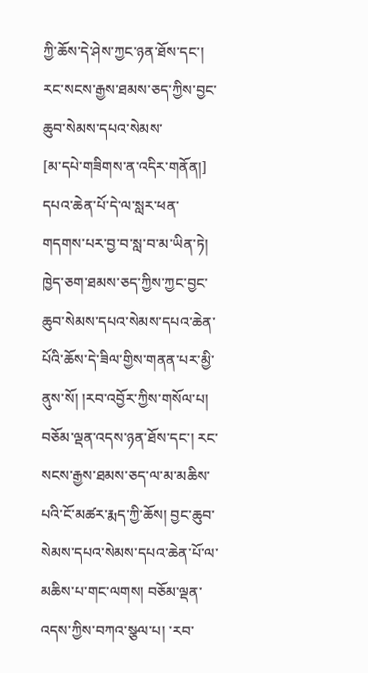ཀྱི་ཆོས་དེ་ཤེས་ཀྱང་ཉན་ཐོས་དང་། རང་སངས་རྒྱས་ཐམས་ཅད་ཀྱིས་བྱང་ཆུབ་སེམས་དཔའ་སེམས་
[མ་དཔེ་གཟིགས་ན་འདིར་གནོན།]
དཔའ་ཆེན་པོ་དེ་ལ་སླར་ཕན་གདགས་པར་བྱ་བ་སླ་བ་མ་ཡིན་ཏེ། ཁྱེད་ཅག་ཐམས་ཅད་ཀྱིས་ཀྱང་བྱང་ཆུབ་སེམས་དཔའ་སེམས་དཔའ་ཆེན་པོའི་ཆོས་དེ་ཟིལ་གྱིས་གནན་པར་མྱི་ནུས་སོ། །རབ་འབྱོར་ཀྱིས་གསོལ་པ། བཅོམ་ལྡན་འདས་ཉན་ཐོས་དང་། རང་སངས་རྒྱས་ཐམས་ཅད་ལ་མ་མཆིས་པའི་ངོ་མཚར་རྨད་ཀྱི་ཆོས། བྱང་ཆུབ་སེམས་དཔའ་སེམས་དཔའ་ཆེན་པོ་ལ་མཆིས་པ་གང་ལགས། བཅོམ་ལྡན་འདས་ཀྱིས་བཀའ་སྩལ་པ། ་རབ་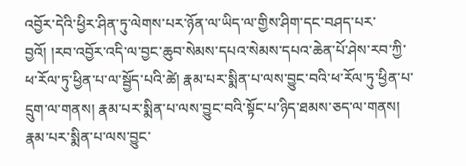འབྱོར་དེའི་ཕྱིར་ཤིན་ཏུ་ལེགས་པར་ཉོན་ལ་ཡིད་ལ་གྱིས་ཤིག་དང་བཤད་པར་བྱའོ། །རབ་འབྱོར་འདི་ལ་བྱང་ཆུབ་སེམས་དཔའ་སེམས་དཔའ་ཆེན་པོ་ཤེས་རབ་ཀྱི་ཕ་རོལ་ཏུ་ཕྱིན་པ་ལ་སྦྱོད་པའི་ཚེ། རྣམ་པར་སྨིན་པ་ལས་བྱུང་བའི་ཕ་རོལ་ཏུ་ཕྱིན་པ་དྲུག་ལ་གནས། རྣམ་པར་སྨིན་པ་ལས་བྱུང་བའི་སྟོང་པ་ཉིད་ཐམས་ཅད་ལ་གནས། རྣམ་པར་སྨིན་པ་ལས་བྱུང་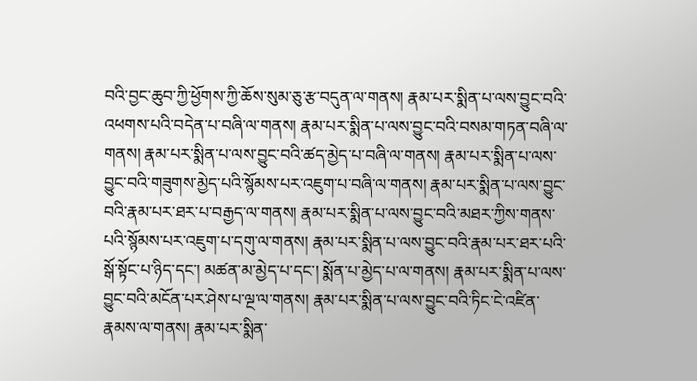བའི་བྱང་ཆུབ་ཀྱི་ཕྱོགས་ཀྱི་ཆོས་སུམ་ཅུ་རྩ་བདུན་ལ་གནས། རྣམ་པར་སྨིན་པ་ལས་བྱུང་བའི་འཕགས་པའི་བདེན་པ་བཞི་ལ་གནས། རྣམ་པར་སྨིན་པ་ལས་བྱུང་བའི་བསམ་གཏན་བཞི་ལ་གནས། རྣམ་པར་སྨིན་པ་ལས་བྱུང་བའི་ཚད་མྱེད་པ་བཞི་ལ་གནས། རྣམ་པར་སྨིན་པ་ལས་བྱུང་བའི་གཟུགས་མྱེད་པའི་སྙོམས་པར་འཇུག་པ་བཞི་ལ་གནས། རྣམ་པར་སྨིན་པ་ལས་བྱུང་བའི་རྣམ་པར་ཐར་པ་བརྒྱད་ལ་གནས། རྣམ་པར་སྨིན་པ་ལས་བྱུང་བའི་མཐར་ཀྱིས་གནས་པའི་སྙོམས་པར་འཇུག་པ་དགུ་ལ་གནས། རྣམ་པར་སྨིན་པ་ལས་བྱུང་བའི་རྣམ་པར་ཐར་པའི་སྒོ་སྟོང་པ་ཉིད་དང་། མཚན་མ་མྱེད་པ་དང་། སྨོན་པ་མྱེད་པ་ལ་གནས། རྣམ་པར་སྨིན་པ་ལས་བྱུང་བའི་མངོན་པར་ཤེས་པ་ལྔ་ལ་གནས། རྣམ་པར་སྨིན་པ་ལས་བྱུང་བའི་ཏིང་ངེ་འཛིན་རྣམས་ལ་གནས། རྣམ་པར་སྨིན་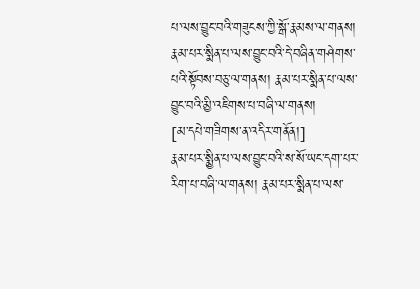པ་ལས་བྱུང་བའི་གཟུངས་ཀྱི་སྒོ་རྣམས་ལ་གནས། རྣམ་པར་སྨིན་པ་ལས་བྱུང་བའི་དེ་བཞིན་གཤེགས་པའི་སྟོབས་བཅུ་ལ་གནས། རྣམ་པར་སྨིན་པ་ལས་བྱུང་བའི་མྱི་འཇིགས་པ་བཞི་ལ་གནས།
[མ་དཔེ་གཟིགས་ན་འདིར་གནོན།]
རྣམ་པར་སྨྱིན་པ་ལས་བྱུང་བའི་ས་སོ་ཡང་དག་པར་རིག་པ་བཞི་ལ་གནས། རྣམ་པར་སྨིན་པ་ལས་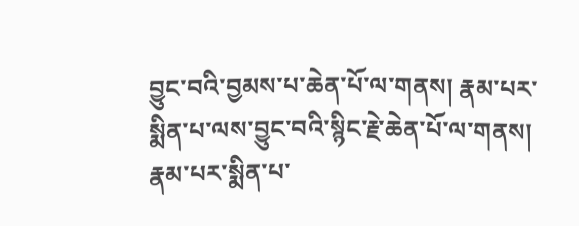བྱུང་བའི་བྱམས་པ་ཆེན་པོ་ལ་གནས། རྣམ་པར་སྨིན་པ་ལས་བྱུང་བའི་སྙིང་རྗེ་ཆེན་པོ་ལ་གནས། རྣམ་པར་སྨིན་པ་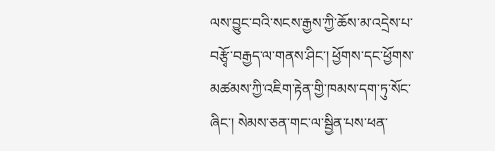ལས་བྱུང་བའི་སངས་རྒྱས་ཀྱི་ཆོས་མ་འདྲེས་པ་བརྩྭོ་བརྒྱད་ལ་གནས་ཤིང་། ཕྱོགས་དང་ཕྱོགས་མཚམས་ཀྱི་འཇིག་རྟེན་གྱི་ཁམས་དག་ཏུ་སོང་ཞིང་། སེམས་ཅན་གང་ལ་སྦྱིན་པས་ཕན་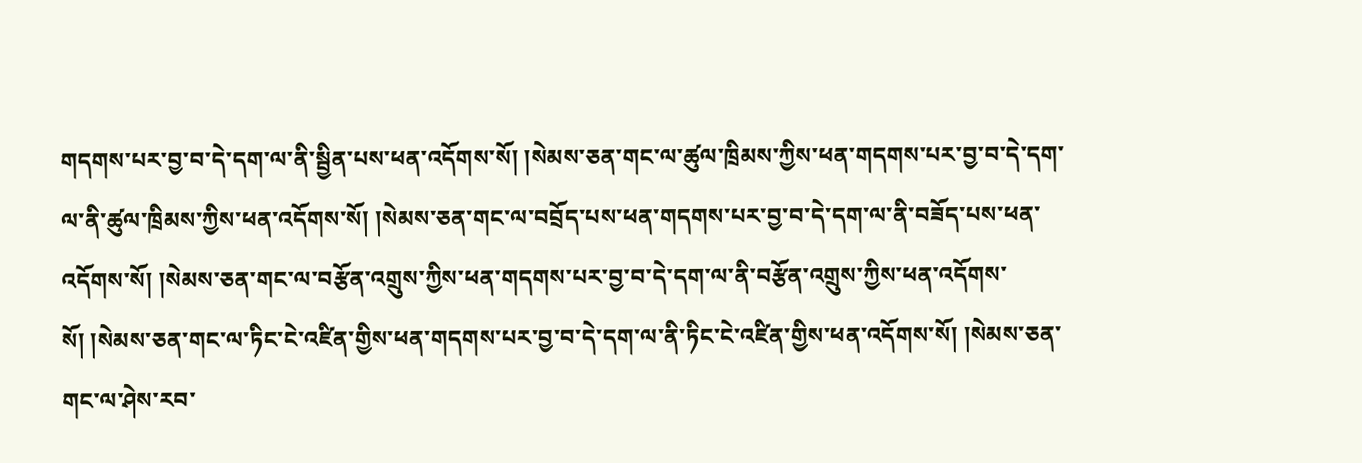གདགས་པར་བྱ་བ་དེ་དག་ལ་ནི་སྦྱིན་པས་ཕན་འདོགས་སོ། །སེམས་ཅན་གང་ལ་ཚུལ་ཁྲིམས་ཀྱིས་ཕན་གདགས་པར་བྱ་བ་དེ་དག་ལ་ནི་ཚུལ་ཁྲིམས་ཀྱིས་ཕན་འདོགས་སོ། །སེམས་ཅན་གང་ལ་བབྲོད་པས་ཕན་གདགས་པར་བྱ་བ་དེ་དག་ལ་ནི་བཟོད་པས་ཕན་འདོགས་སོ། །སེམས་ཅན་གང་ལ་བརྩོན་འགྲུས་ཀྱིས་ཕན་གདགས་པར་བྱ་བ་དེ་དག་ལ་ནི་བརྩོན་འགྲུས་ཀྱིས་ཕན་འདོགས་སོ། །སེམས་ཅན་གང་ལ་ཏིང་ངེ་འཛིན་གྱིས་ཕན་གདགས་པར་བྱ་བ་དེ་དག་ལ་ནི་ཏིང་ངེ་འཛིན་གྱིས་ཕན་འདོགས་སོ། །སེམས་ཅན་གང་ལ་ཤེས་རབ་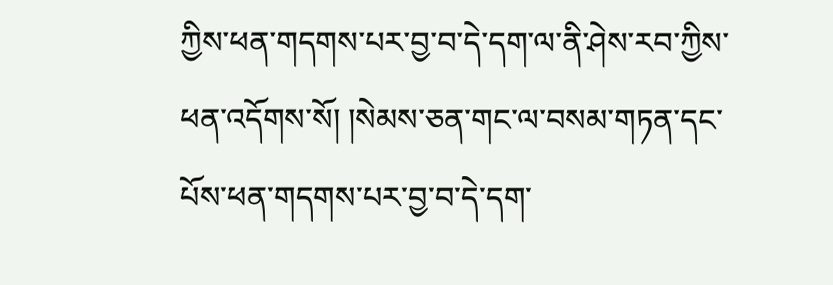ཀྱིས་ཕན་གདགས་པར་བྱ་བ་དེ་དག་ལ་ནི་ཤེས་རབ་ཀྱིས་ཕན་འདོགས་སོ། །སེམས་ཅན་གང་ལ་བསམ་གཏན་དང་པོས་ཕན་གདགས་པར་བྱ་བ་དེ་དག་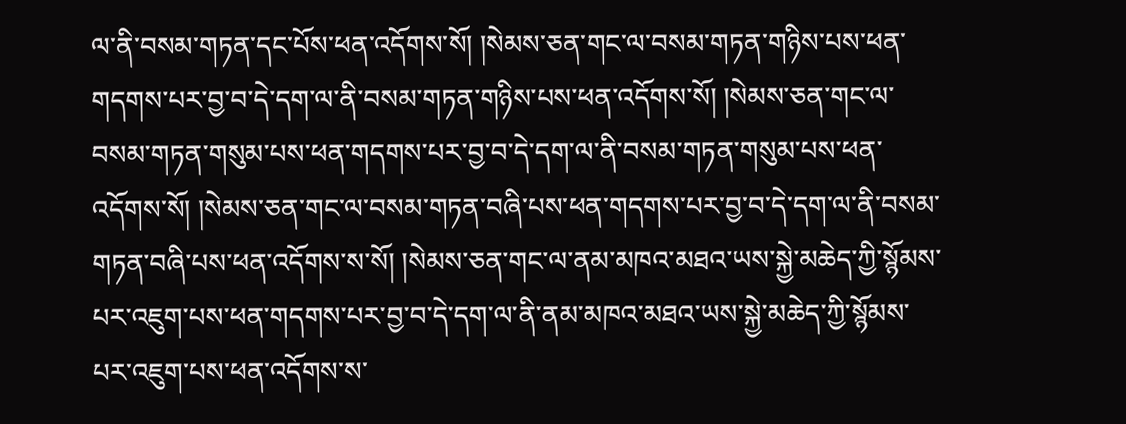ལ་ནི་བསམ་གཏན་དང་པོས་ཕན་འདོགས་སོ། །སེམས་ཅན་གང་ལ་བསམ་གཏན་གཉིས་པས་ཕན་གདགས་པར་བྱ་བ་དེ་དག་ལ་ནི་བསམ་གཏན་གཉིས་པས་ཕན་འདོགས་སོ། །སེམས་ཅན་གང་ལ་བསམ་གཏན་གསུམ་པས་ཕན་གདགས་པར་བྱ་བ་དེ་དག་ལ་ནི་བསམ་གཏན་གསུམ་པས་ཕན་འདོགས་སོ། །སེམས་ཅན་གང་ལ་བསམ་གཏན་བཞི་པས་ཕན་གདགས་པར་བྱ་བ་དེ་དག་ལ་ནི་བསམ་གཏན་བཞི་པས་ཕན་འདོགས་ས་སོ། །སེམས་ཅན་གང་ལ་ནམ་མཁའ་མཐའ་ཡས་སྐྱེ་མཆེད་ཀྱི་སྙོམས་པར་འཇུག་པས་ཕན་གདགས་པར་བྱ་བ་དེ་དག་ལ་ནི་ནམ་མཁའ་མཐའ་ཡས་སྐྱེ་མཆེད་ཀྱི་སྙོམས་པར་འཇུག་པས་ཕན་འདོགས་ས་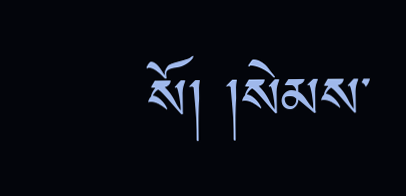སོ། །སེམས་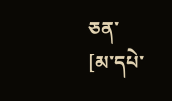ཅན་
[མ་དཔེ་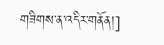གཟིགས་ན་འདིར་གནོན།]